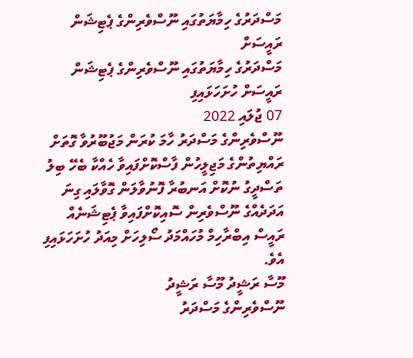މަސްދަރުގެ ހިމާޔަތުގައި ނޫސްވެރިންގެ ޕެޓިޝަން ރައީސަށް
މަސްދަރުގެ ހިމާޔަތުގައި ނޫސްވެރިންގެ ޕެޓިޝަން ރައީސަށް ހުށަހަޅައިފި
07 ޖުލައި 2022
ނޫސްވެރިންގެ މަސްދަރު ހާމަ ކުރަން މަޖުބޫރުވާ ގޮތަށް ރައްޔިތުންގެ މަޖިލީހުން ފާސްކޮށްފައިވާ ހެއްކާ ބެހޭ ބިލު ތަސްދީގު ނުކޮށް އަނބުރާ ފޮނުވާލަން ގޮވާލައި ގިނަ އަދަދެއްގެ ނޫސްވެރިން ސޮއިކޮށްފައިވާ ޕެޓިޝަނެއް ރައީސް އިބްރާހިމް މުހައްމަދު ސޯލިހަށް މިއަދު ހުށަހަޅައިފި އެވެ.
މޫސާ ރަޝީދު މޫސާ ރަޝީދު
ނޫސްވެރިންގެ މަސްދަރު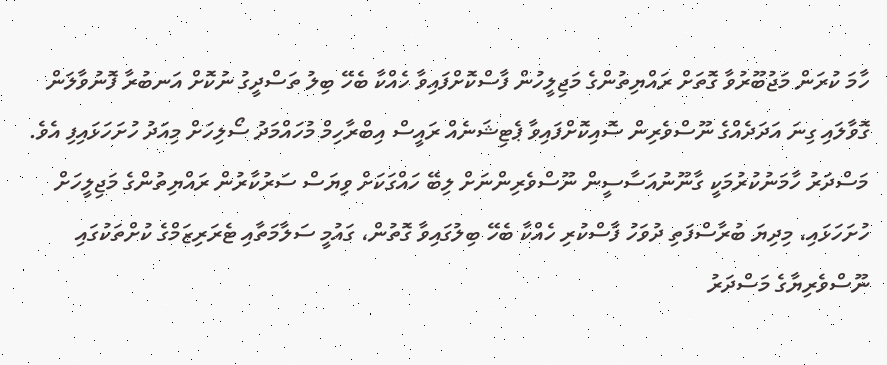ހާމަ ކުރަން މަޖުބޫރުވާ ގޮތަށް ރައްޔިތުންގެ މަޖިލީހުން ފާސްކޮށްފައިވާ ހެއްކާ ބެހޭ ބިލު ތަސްދީގު ނުކޮށް އަނބުރާ ފޮނުވާލަން ގޮވާލައި ގިނަ އަދަދެއްގެ ނޫސްވެރިން ސޮއިކޮށްފައިވާ ޕެޓިޝަނެއް ރައީސް އިބްރާހިމް މުހައްމަދު ސޯލިހަށް މިއަދު ހުށަހަޅައިފި އެވެ.
މަސްދަރު ހާމަނުކުރުމަކީ ގާނޫނުއަސާސީން ނޫސްވެރިންނަށް ލިބޭ ހައްގަކަށް ވިޔަސް ސަރުކާރުން ރައްޔިތުންގެ މަޖިލީހަށް ހުށަހަޅައި، މިދިޔަ ބުރާސްފަތި ދުވަހު ފާސްކުރި ހެއްކާ ބެހޭ ބިލުގައިވާ ގޮތުން، ގައުމީ ސަލާމަތާއި ޓެރަރިޒަމްގެ ކުށްތަކުގައި ނޫސްވެރިޔާގެ މަސްދަރު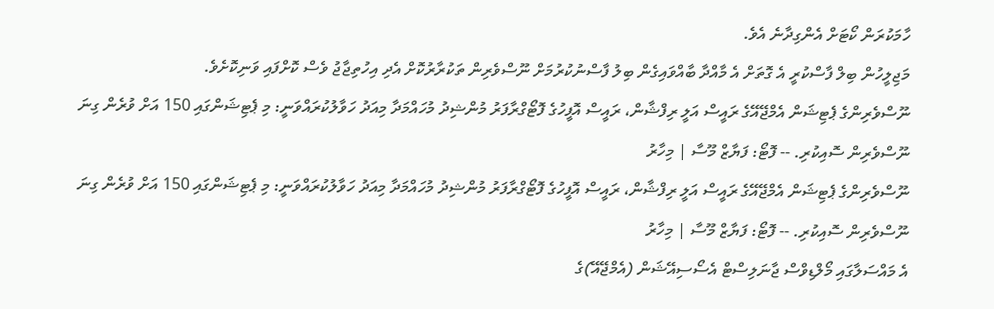ހާމަކުރަން ކޯޓަށް އެންގިދާނެ އެވެ.
މަޖިލީހުން ބިލް ފާސްކުރީ އެ ގޮތަށް އެ މާއްދާ ބާއްވައިގެން ބިލު ފާސްނުކުރުމަށް ނޫސްވެރިން ތަކުރާރުކޮށް އެދި އިހުތިޖާޖު ވެސް ކޮށްފައި ވަނިކޮށެވެ.
ނޫސްވެރިންގެ ޕެޓިޝަން އެމްޖޭއޭގެ ރައީސް އަލީ ރިފްޝާން، ރައީސް އޮފީހުގެ ފޮޓޯގްރާފަރު މުންޝިދު މުހައްމަދާ މިއަދު ހަވާލުކުރައްވަނީ: މި ޕެޓިޝަންގައި 150 އަށް ވުރެން ގިނަ ނޫސްވެރިން ސޮއިކުރި. -- ފޮޓޯ: ފަޔާޒް މޫސާ | މިހާރު
ނޫސްވެރިންގެ ޕެޓިޝަން އެމްޖޭއޭގެ ރައީސް އަލީ ރިފްޝާން، ރައީސް އޮފީހުގެ ފޮޓޯގްރާފަރު މުންޝިދު މުހައްމަދާ މިއަދު ހަވާލުކުރައްވަނީ: މި ޕެޓިޝަންގައި 150 އަށް ވުރެން ގިނަ ނޫސްވެރިން ސޮއިކުރި. -- ފޮޓޯ: ފަޔާޒް މޫސާ | މިހާރު
އެ މައްސަލާގައި މޯލްޑިވްސް ޖާނަލިސްޓް އެސޯސިއޭޝަން (އެމްޖޭއޭ)ގެ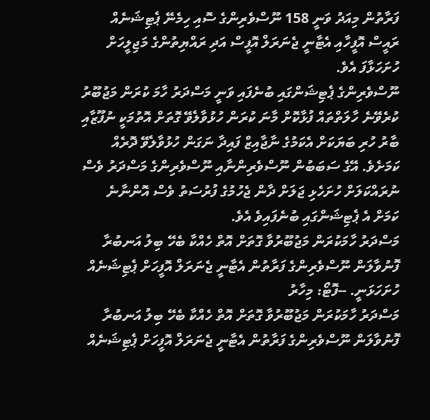ފަރާތުން މިއަދު ވަނީ 158 ނޫސްވެރިންގެ ސޮއި ހިމެނޭ ޕެޓިޝަނެއް ރައީސް އޮފީހާއި އެޓާނީ ޖެނަރަލް އޮފީސް އަދި ރައްޔިތުންގެ މަޖިލީހަށް ހުށަހަޅާފަ އެވެ.
ނޫސްވެރިންގެ ޕެޓިޝަންގައި ބުނެފައި ވަނީ މަސްދަރު ހާމަ ކުރަން މަޖުބޫރު ކުރެވޭނެ ހާލަތްތައް ފުޅާކޮށް މާނަ ކުރަން ހުޅުވާލެވޭ ގޮތަށް އޮތުމަކީ ނުފޫޒާއި ބާރު ހުރި ބަޔަކަށް އެކަމުގެ ނާޖާއިޒް ފައިދާ ނަގަން ހުޅުވާލެވޭ ދޮރެއް ކަމަށެވެ. އޭގެ ސަބަބުން ނޫސްވެރިންނާއި ނޫސްވެރިންގެ މަސްދަރު ވެސް ނުރައްކަލަށް ހުށަހެޅި ޖަލަށް ދާން ޖެހުމުގެ ފުރުސަތު ވެސް އޮންނާނެ ކަމަށް އެ ޕެޓިޝަންގައި ބުނެފައިވެ އެވެ.
މަސްދަރު ހާމަކުރަން މަޖުބޫރުވާ ގޮތަށް އޮތް ހެއްކާ ބެހޭ ބިލު އަނބުރާ ފޮނުވާލަން ނޫސްވެރިންގެ ފަރާތުން އެޓާނީ ޖެނަރަލް އޮފީހަށް ޕެޓިޝަނެއް ހުށަހަޅަނީ. --ފޮޓޯ: މިހާރު
މަސްދަރު ހާމަކުރަން މަޖުބޫރުވާ ގޮތަށް އޮތް ހެއްކާ ބެހޭ ބިލު އަނބުރާ ފޮނުވާލަން ނޫސްވެރިންގެ ފަރާތުން އެޓާނީ ޖެނަރަލް އޮފީހަށް ޕެޓިޝަނެއް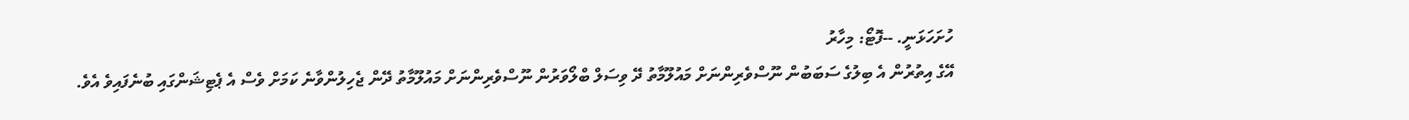ހުށަހަޅަނީ. --ފޮޓޯ: މިހާރު
އޭގެ އިތުރުން އެ ބިލުގެ ސަބަބުން ނޫސްވެރިންނަށް މައުލޫމާތު ދޭ ވިސަލް ބްލޯވަރުން ނޫސްވެރިންނަށް މައުލޫމާތު ދޭން ޖެހިލުންވާނެ ކަމަށް ވެސް އެ ޕެޓިޝަންގައި ބުނެފައިވެ އެވެ.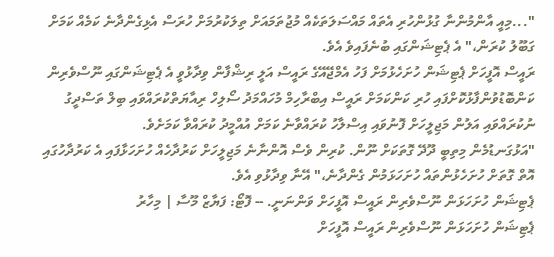"...މިއީ އާންމުންނާ ގުޅުންހުރި އެތައް މައްސަލަތަކެއް މުޖުތަމައަށް ތިލަކުރުމަށް ހުރަސް އެޅިގެންދާނެ ކަމެއް ކަމަށް ގަބޫލު ކުރަން،" އެ ޕެޓިޝަންގައި ބުނެފައިވެ އެވެ.
ރައީސް އޮފީހަށް ޕެޓިޝަން ހުށަހެޅުމަށް ފަހު އެމްޖޭއޭގެ ރައީސް އަލީ ރިޝްފާން ވިދާޅުވީ އެ ޕެޓިޝަންގައި ނޫސްވެރިން ކަންބޮޑުވުންފާޅުކޮށްފައި ހުރި ކަންކަމަށް ރައީސް އިބްރާހިމް މުހައްމަދު ސޯލިހް ރިއާޔަތްކުރައްވައި ބިލް ތަސްދީގު ނުކުރައްވައި އަލުން މަޖިލީހަށް ފޮނުވައި އިސްލާހު ކުރައްވާނެ ކަމަށް އުއްމީދު ކުރައްވާ ކަމަށެވެ.
"އަޅުގަނޑުމެން މިތިބީ ދޫދޭ ގޮތަކަށް ނޫން. ކުރިން ވެސް އޮންނާނެ މަޖިލީހަށް ކަރުދާހެއް ހުށަހަޅާފައި އެ ކަރުދާހުގައި އޮތް ގޮތަށް ހުށަހެޅުންތައް ހުށަހަޅަމުން ގެންދާނެ،" އޭނާ ވިދާޅުވި އެވެ.
ޕެޓިޝަން ހުށަހަޅަން ނޫސްވެރިން ރައީސް އޮފީހަށް ވަންނަނީ. -- ފޮޓޯ: ފަޔާޒް މޫސާ | މިހާރު
ޕެޓިޝަން ހުށަހަޅަން ނޫސްވެރިން ރައީސް އޮފީހަށް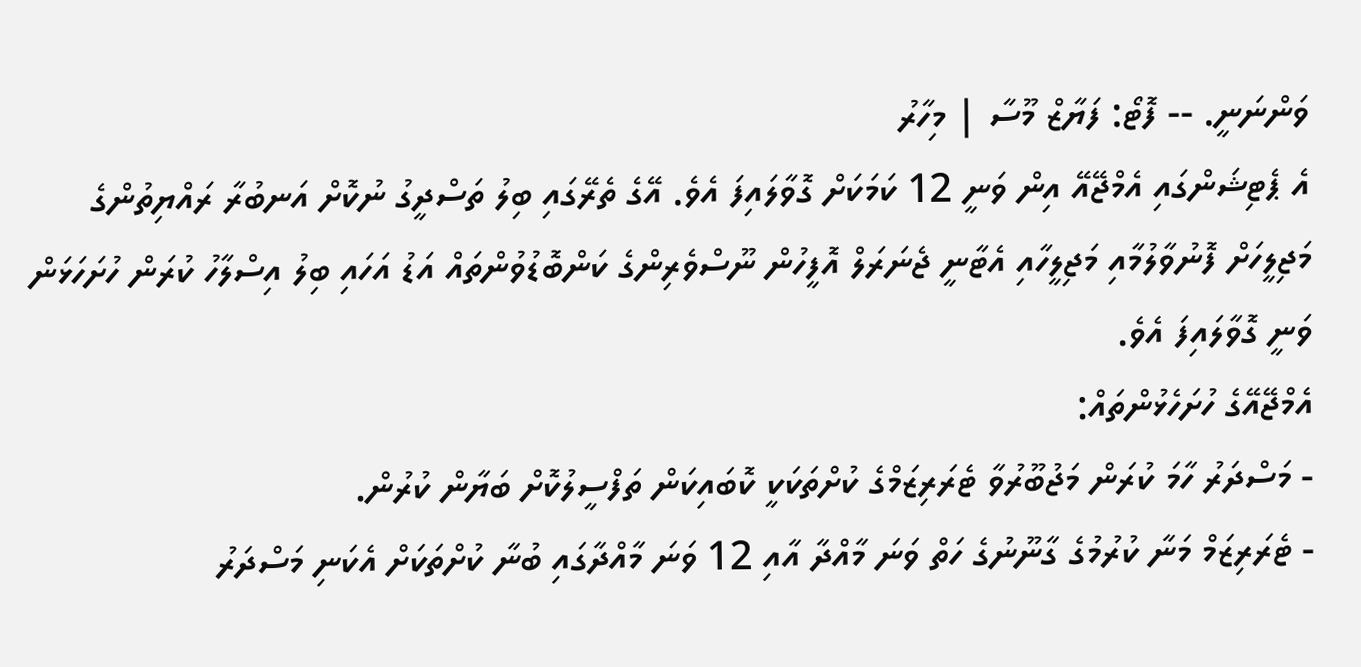ވަންނަނީ. -- ފޮޓޯ: ފަޔާޒް މޫސާ | މިހާރު
އެ ޕެޓިޝަންގައި އެމްޖޭއޭ އިން ވަނީ 12 ކަމަކަށް ގޮވާލައިފަ އެވެ. އޭގެ ތެރޭގައި ބިލު ތަސްދީގު ނުކޮށް އަނބުރާ ރައްޔިތުންގެ މަޖިލީހަށް ފޮނުވާލުމާއި މަޖިލީހާއި އެޓާނީ ޖެނަރަލް އޮފީހުން ނޫސްވެރިންގެ ކަންބޮޑުވުންތައް އަޑު އަހައި ބިލު އިސްލާހު ކުރަން ހުށަހަޅަން ވަނީ ގޮވާލައިފަ އެވެ.
އެމްޖޭއޭގެ ހުށަހެޅުންތައް:
- މަސްދަރު ހާމަ ކުރަން މަޖުބޫރުވާ ޓެރަރިޒަމްގެ ކުށްތަކަކީ ކޮބައިކަން ތަފްސީލުކޮށް ބަޔާން ކުރުން.
- ޓެރަރިޒަމް މަނާ ކުރުމުގެ ގާނޫނުގެ ހަތް ވަނަ މާއްދާ އާއި 12 ވަނަ މާއްދާގައި ބުނާ ކުށްތަކަށް އެކަނި މަސްދަރު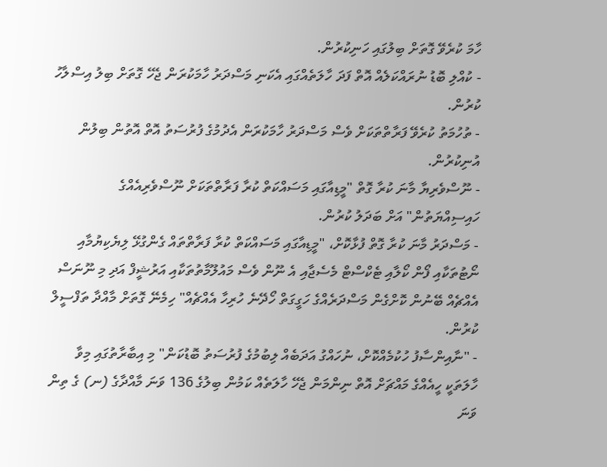ހާމަ ކުރެވޭ ގޮތަށް ބިލުގައި ހަނިކުރުން.
- ކުއްލި ބޮޑު ނުރައްކަލެއް އޮތް ފަދަ ހާލަތެއްގައި އެކަނި މަސްދަރު ހާމަކުރަން ޖެހޭ ގޮތަށް ބިލު އިސްލާހު ކުރުން.
- ތުހުމަތު ކުރެވޭ ފަރާތްތަކަށް ވެސް މަސްދަރު ހާމަކުރަން އެދުމުގެ ފުރުސަތު އޮތް އޮތުން ބިލުން އުނިކުރުން.
- ނޫސްވެރިޔާ މާނަ ކުރާ ގޮތް "މީޑިއާގައި މަސައްކަތް ކުރާ ފަރާތްތަކަށް ނޫސްވެރިއެއްގެ ހައިސިއްޔަތުން" އަށް ބަދަލު ކުރުން.
- މަސްދަރު މާނަ ކުރާ ގޮތް ފުޅާކޮށް، "މީޑިއާގައި މަސައްކަތް ކުރާ ފަރާތްތައް ގެންގުޅޭ ލިޔެކިޔުމާއި ނޯޓުތަކާއި ފޯން ކޯލާއި ޓެކްސްޓް މެސެޖާއި އެ ނޫން ވެސް މައުލޫމާތުތަކާއި އަރުޝީފް އަދި މި ނޫނަސް އެއްޗެއް ބޭނުން ކޮށްގެން މަސްދަރެއްގެ ހަގީގަތް ހޯދޭނެ ހުރިހާ އެއްޗެއް" ހިމެނޭ ގޮތަށް މާއްދާ ތަފްސީލް ކުރުން.
- "ނާއިންސާފު ހުކުމެއްކޮށް، ނުހައްގު އަދަބެއް ލިބުމުގެ ފުރުސަތު ބޮޑުކަން" މި އިބާރާތުގައި މިވާ ހާލަތަކީ ހީއެއްގެ މައްޗަށް އޮތް ނިންމަން ޖެހޭ ހާލަތެއް ކަމުން ބިލުގެ 136 ވަނަ މާއްދާގެ (ނ) ގެ ތިން ވަނަ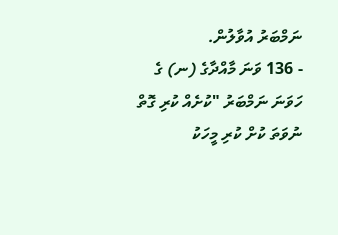ނަމްބަރު އުވާލުން.
- 136 ވަނަ މާއްދާގެ (ނ) ގެ ހަވަނަ ނަމްބަރު "ކުށެއް ކުރި ގޮތް ނުވަތަ ކުށް ކުރި މީހަކު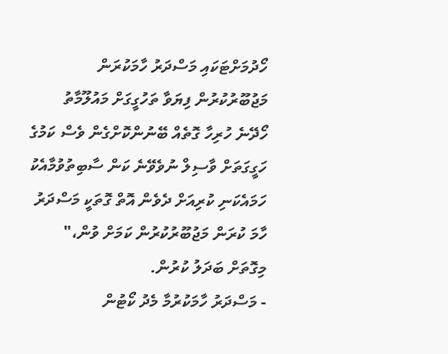ހޯދުމަށްޓަކައި މަސްދަރު ހާމަކުރަން މަޖުބޫރުކުރުން ފިޔަވާ ތަހުގީގަށް މައުލޫމާތު ހޯދޭނެ ހުރިހާ ގޮތެއް ބޭނުންކޮށްގެން ވެސް ކަމުގެ ހަގީގަތަށް ވާސިލް ނުވެވޭނެ ކަން ސާބިތުވުމާއެކު ހަމައެކަނި ކުރިއަށް ދެވެން އޮތް ގޮތަކީ މަސްދަރު ހާމަ ކުރަން މަޖުބޫރުކުރުން ކަމަށް ވުން،" މިގޮތަށް ބަދަލު ކުރުން.
- މަސްދަރު ހާމަކުރުމާ މެދު ކޯޓުން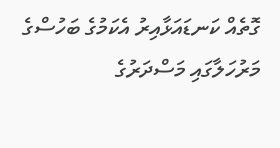ގޮތެއް ކަނޑައަޅާއިރު އެކަމުގެ ބަހުސްގެ މަރުހަލާގައި މަސްދަރުގެ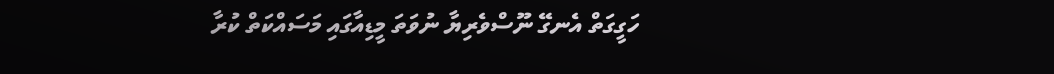ހަގީގަތް އެނގޭ ނޫސްވެރިޔާ ނުވަތަ މީޑިއާގައި މަސައްކަތް ކުރާ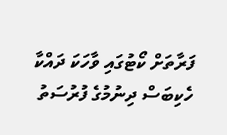ފަރާތަށް ކޯޓުގައި ވާހަކަ ދައްކާ ހެކިބަސް ދިނުމުގެ ފުރުސަތު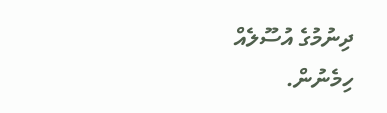ދިނުމުގެ އުސޫލެއް ހިމެނުން.